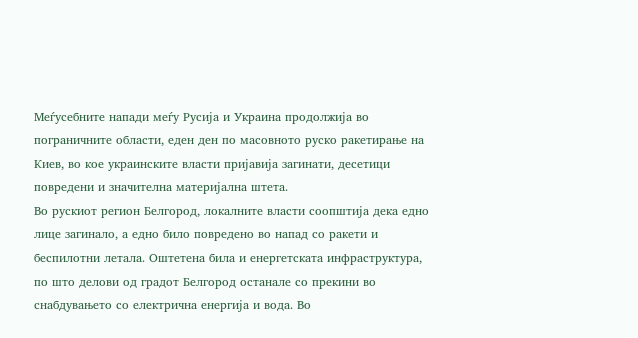Меѓусебните напади меѓу Русија и Украина продолжија во пограничните области, еден ден по масовното руско ракетирање на Киев, во кое украинските власти пријавија загинати, десетици повредени и значителна материјална штета.
Во рускиот регион Белгород, локалните власти соопштија дека едно лице загинало, а едно било повредено во напад со ракети и беспилотни летала. Оштетена била и енергетската инфраструктура, по што делови од градот Белгород останале со прекини во снабдувањето со електрична енергија и вода. Во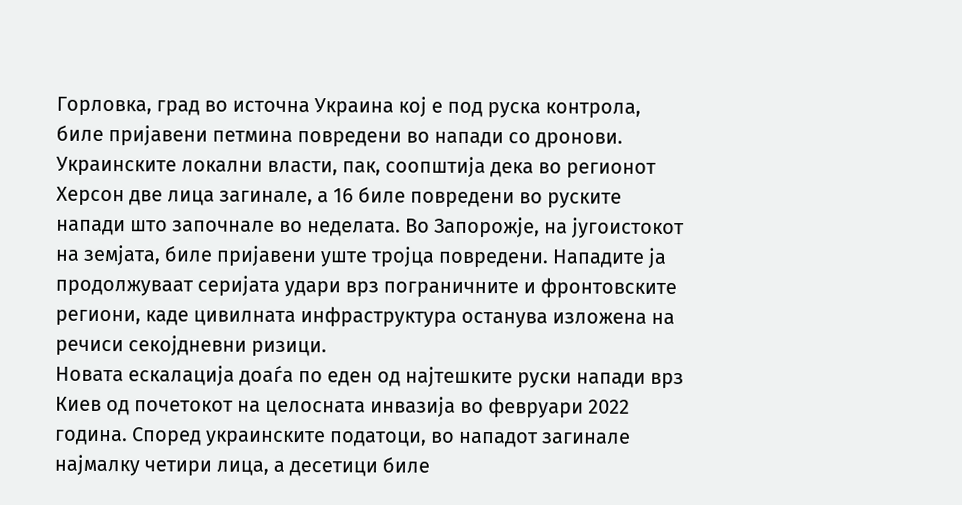Горловка, град во источна Украина кој е под руска контрола, биле пријавени петмина повредени во напади со дронови.
Украинските локални власти, пак, соопштија дека во регионот Херсон две лица загинале, а 16 биле повредени во руските напади што започнале во неделата. Во Запорожје, на југоистокот на земјата, биле пријавени уште тројца повредени. Нападите ја продолжуваат серијата удари врз пограничните и фронтовските региони, каде цивилната инфраструктура останува изложена на речиси секојдневни ризици.
Новата ескалација доаѓа по еден од најтешките руски напади врз Киев од почетокот на целосната инвазија во февруари 2022 година. Според украинските податоци, во нападот загинале најмалку четири лица, а десетици биле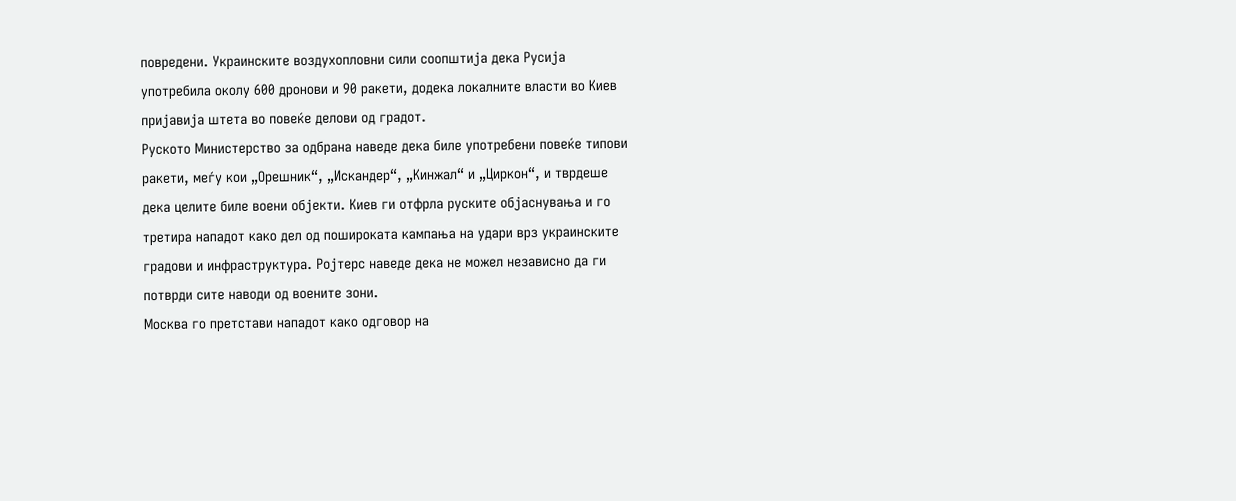повредени. Украинските воздухопловни сили соопштија дека Русија употребила околу 600 дронови и 90 ракети, додека локалните власти во Киев пријавија штета во повеќе делови од градот.
Руското Министерство за одбрана наведе дека биле употребени повеќе типови ракети, меѓу кои „Орешник“, „Искандер“, „Кинжал“ и „Циркон“, и тврдеше дека целите биле воени објекти. Киев ги отфрла руските објаснувања и го третира нападот како дел од пошироката кампања на удари врз украинските градови и инфраструктура. Ројтерс наведе дека не можел независно да ги потврди сите наводи од воените зони.
Москва го претстави нападот како одговор на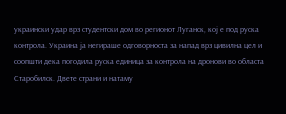украински удар врз студентски дом во регионот Луганск, кој е под руска контрола. Украина ја негираше одговорноста за напад врз цивилна цел и соопшти дека погодила руска единица за контрола на дронови во областа Старобилск. Двете страни и натаму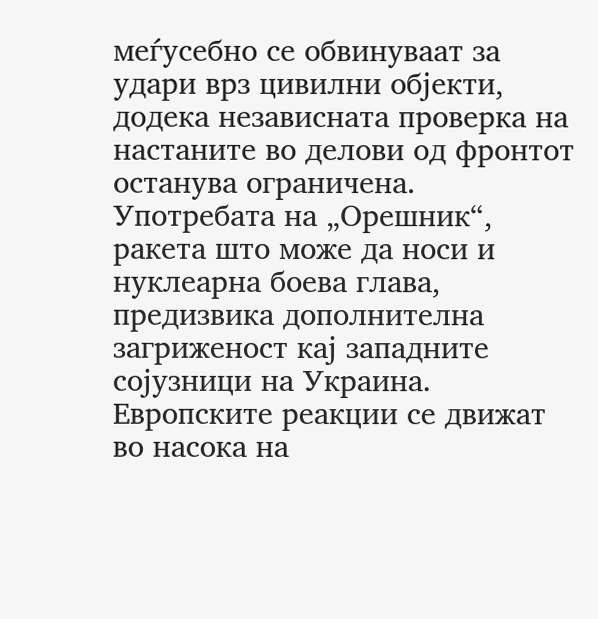меѓусебно се обвинуваат за удари врз цивилни објекти, додека независната проверка на настаните во делови од фронтот останува ограничена.
Употребата на „Орешник“, ракета што може да носи и нуклеарна боева глава, предизвика дополнителна загриженост кај западните сојузници на Украина. Европските реакции се движат во насока на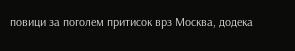повици за поголем притисок врз Москва, додека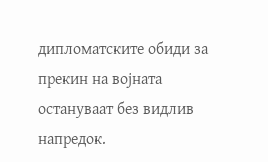дипломатските обиди за прекин на војната остануваат без видлив напредок.